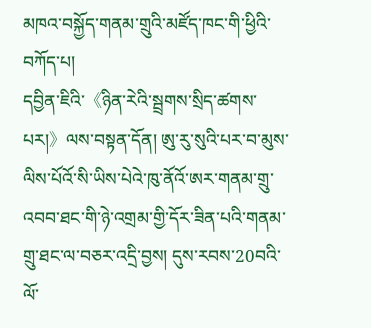མཁའ་བསྐྱོད་གནམ་གྲུའི་མཛོད་ཁང་གི་ཕྱིའི་བཀོད་པ།
དབྱིན་ཇིའི་《ཉིན་རེའི་སྦྲགས་སྲིད་ཚགས་པར།》ལས་བསྟན་དོན། ཨུ་རུ་སུའི་པར་བ་མུས་ལིས་པོའོ་སི་ཡིས་པེའེ་ཁུ་ནོའོ་ཨར་གནམ་གྲུ་འབབ་ཐང་གི་ཉེ་འགྲམ་གྱི་དོར་ཟིན་པའི་གནམ་གྲུ་ཐང་ལ་བཅར་འདྲི་བྱས། དུས་རབས་20བའི་ལོ་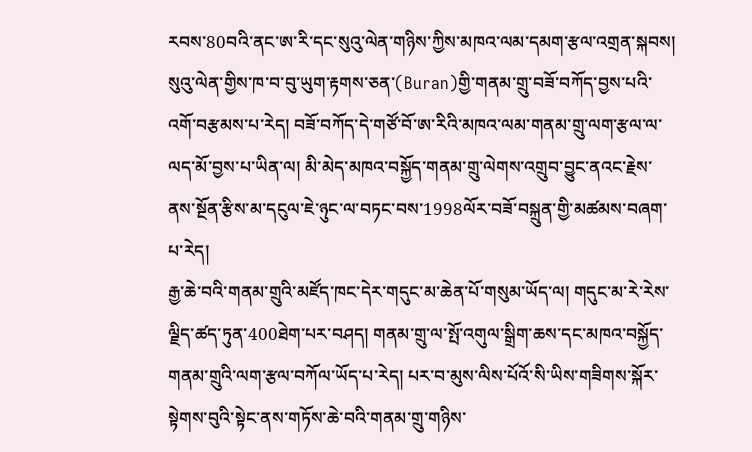རབས་80བའི་ནང་ཨ་རི་དང་སུའུ་ལེན་གཉིས་ཀྱིས་མཁའ་ལམ་དམག་རྩལ་འགྲན་སྐབས། སུའུ་ལེན་གྱིས་ཁ་བ་བུ་ཡུག་རྟགས་ཅན་(Buran)གྱི་གནམ་གྲུ་བཟོ་བཀོད་བྱས་པའི་འགོ་བརྩམས་པ་རེད། བཟོ་བཀོད་དེ་གཙོ་བོ་ཨ་རིའི་མཁའ་ལམ་གནམ་གྲུ་ལག་རྩལ་ལ་ལད་མོ་བྱས་པ་ཡིན་ལ། མི་མེད་མཁའ་བསྐྱོད་གནམ་གྲུ་ལེགས་འགྲུབ་བྱུང་ནའང་རྗེས་ནས་སྔོན་རྩིས་མ་དངུལ་ཇེ་ཉུང་ལ་བཏང་བས་1998ལོར་བཟོ་བསྐྲུན་གྱི་མཚམས་བཞག་པ་རེད།
རྒྱ་ཆེ་བའི་གནམ་གྲུའི་མཛོད་ཁང་དེར་གདུང་མ་ཆེན་པོ་གསུམ་ཡོད་ལ། གདུང་མ་རེ་རེས་ལྗིད་ཚད་ཏུན་400ཐེག་པར་བཤད། གནམ་གྲུ་ལ་སྤོ་འགུལ་སྒྲིག་ཆས་དང་མཁའ་བསྐྱོད་གནམ་གྲུའི་ལག་རྩལ་བཀོལ་ཡོད་པ་རེད། པར་བ་མུས་ལིས་པོའོ་སི་ཡིས་གཟིགས་སྐོར་སྟེགས་བུའི་སྟེང་ནས་གཏོས་ཆེ་བའི་གནམ་གྲུ་གཉིས་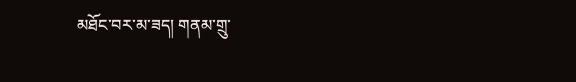མཐོང་བར་མ་ཟད། གནམ་གྲུ་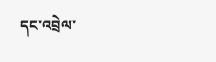དང་འབྲེལ་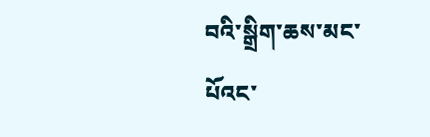བའི་སྒྲིག་ཆས་མང་པོའང་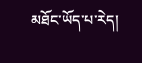མཐོང་ཡོད་པ་རེད།